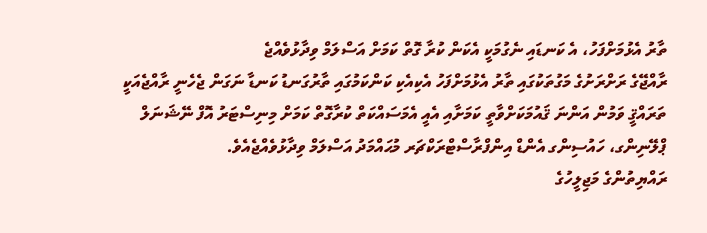ތާރު އެޅުމަށްފަހު، އެ ކަނޑައި ނެގުމަކީ އެކަން ކުރާ ގޮތް ކަމަށް އަސްލަމް ވިދާޅުވެއްޖެ
ރާއްޖޭގެ ރަށްރަށުގެ މަގުތަކުގައި ތާރު އެޅުމަށްފަހު އެކިއެކި ކަންކަމުގައި ތާރުގަނޑު ކަނޑާ ނަގަން ޖެހެނީ ރާއްޖެއަކީ ތަރައްޤީ ވަމުން އަންނަ ޤައުމަކަށްވާތީ ކަމަށާއި އެއީ އެމަސައްކަތް ކުރާގޮތް ކަމަށް މިނިސްޓަރު އޮފް ނޭޝަނަލް ޕްލޭނިންގ، ހައުސިންގ އެންޑް އިންފްރާސްޓްރަކްޗަރ މުޙައްމަދު އަސްލަމް ވިދާޅުވެއްޖެއެވެ.
ރައްޔިތުންގެ މަޖިލީހުގެ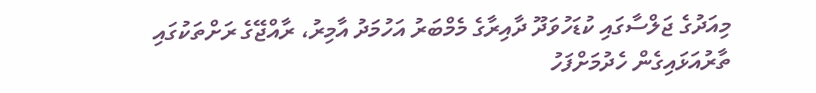މިއަދުގެ ޖަލްސާގައި ކުޑަހުވަދޫ ދާއިރާގެ މެމްބަރު އަހުމަދު އާމިރު، ރާއްޖޭގެ ރަށްތަކުގައި ތާރުއަޅައިގެން ހެދުމަށްފަހު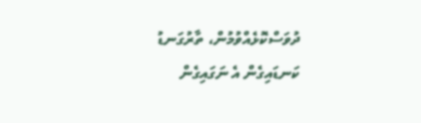ދުވަސްކޮޅެއްވުމުން، ތާރުގަނޑު ކަނޑައިގެން އެ ނަގައިގެން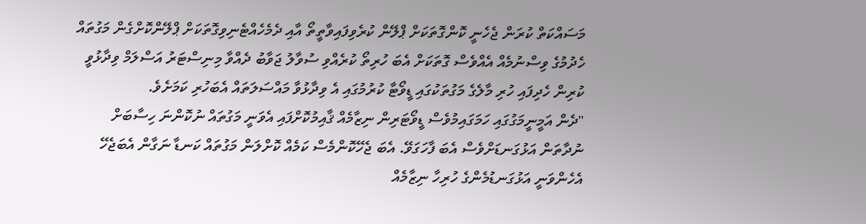މަސައްކަތް ކުރަން ޖެހެނީ ކޮންގޮތަކަށް ޕްލޭން ކުރެވިފައިވާތީތޯ އާއި ދެމެހެއްޓެނިވިގޮތަކަށް ޕްލޭންކޮށްގެން މަގުތައް ހެދުމުގެ ވިސްނުމެއް އެއްވެސް ގޮތަކަށް އެބަ ހުރިތޯ ކުރެއްވި ސުވާލު ޖަވާބު ދެއްވާ މިނިސްޓަރު އަސްލަމް ވިދާޅުވީ ކުރިން ހެދިފައި ހުރި މާލެގެ މަގުތަކުގައި ޑީވޯޓާ ކުރުމުގައި އެ ވިދާޅުވާ މައްސަލަތައް އެބަހުރި ކަމަށެވެ.
"ދެން އަމީނީމަގުގައި ހަމަގައިމުވެސް ޑީވޯޓަރިން ނިޒާމެއް ޤާއިމުކޮށްފައި އެވަނީ މަގުތައް ނުކޮންނަ ހިސާބަށް ނުދާތަން އަޅުގަނޑަށްވެސް އެބަ ފާހަގަވޭ. އެބަ ޖެހޭކޮންމެސް ކަމެއް ކޮށްލަން މަގުތައް ކަނޑާ ނަގާން އެބަޖެހޭ އެހެންވަނީ އަޅުގަނޑުމެންގެ ހުރިހާ ނިޒާމެއް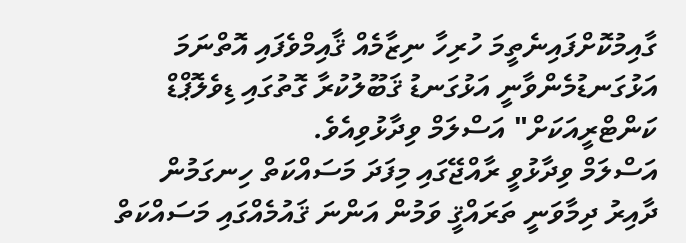ގާއިމުކޮށްފައިނެތީމަ ހުރިހާ ނިޒާމެއް ޤާއިމްވެފައި އޮތްނަމަ އަޅުގަނޑުމެންވާނީ އަޅުގަނޑު ޤަބޫލުކުރާ ގޮތުގައި ޑިވެލޮޕްޑް ކަންޓްރީއަކަށް" އަސްލަމް ވިދާޅުވިއެވެ.
އަސްލަމް ވިދާޅުވީ ރާއްޖޭގައި މިފަދަ މަސައްކަތް ހިނގަމުން ދާއިރު ދިމާވަނީ ތަރައްޤީ ވަމުން އަންނަ ޤައުމެއްގައި މަސައްކަތް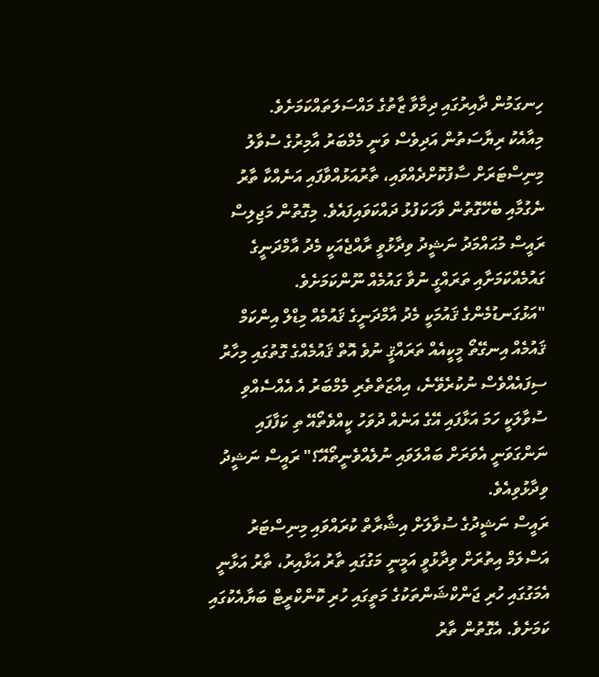ހިނގަމުން ދާއިރުގައި ދިމާވާ ޒާތުގެ މައްސަލަތައްކަމަށެވެ.
މިއާއެކު ރިޔާސަތުން އަދިވެސް ވަނީ މެމްބަރު އާމިރުގެ ސުވާލު މިނިސްޓަރަށް ސާފުކޮށްދެއްވައި، ތާރުއަޅުއްވާފައި އަނެއްކާ ތާރު ނެގުމާއި ބެހޭގޮތުން ވާހަކަފުޅު ދައްކަވައިފައެވެ. މިގޮތުން މަޖިލިސް ރައީސް މުޙައްމަދު ނަޝީދު ވިދާޅުވީ ރާއްޖެއަކީ މެދު އާމްދަނީގެ ގައުމެއްކަމަށާއި ތަރައްގީ ނުވާ ގައުމެއް ނޫންކަމަށެވެ.
"އަޅުގަނޑުމެންގެ ޤައުމަކީ މެދު އާމްދަނީގެ ޤައުމެއް މިޑްލް އިންކަމް ޤައުމެއް އިނގޭތޯ މީކީއެއް ތަރައްޤީ ނުވެ އޮތް ޤައުމެއްގެ ގޮތުގައި މިހާރު ސިފައެއްވެސް ނުކުރެވޭނެ، އިއްޒަތްތެރި މެމްބަރު އެ އެއްސެއްވި ސުވާލަކީ ހަމަ އަޅާފައި އޭގެ އަނެއް ދުވަހު ކީއްވެތޯއޭ ތި ކަފާފައި ނަންގަވަނީ އެވަރަށް ބައްލަވައި ނުލެއްވެނީތޯއޭ؟" ރައީސް ނަޝީދު ވިދާޅުވިއެވެ.
ރައީސް ނަޝީދުގެ ސުވާލަށް އިޝާރާތް ކުރައްވައި މިނިސްޓަރު އަސްލަމް އިތުރަށް ވިދާޅުވީ އަމީނީ މަގުގައި ތާރު އަޅާއިރު، ތާރު އަޅާނީ އެމަގުގައި ހުރި ޖަންކްޝަންތަކުގެ މަތީގައި ހުރި ކޮންކްރީޓް ބަޔާއެކުގައި ކަމަށެވެ. އެގޮތުން ތާރު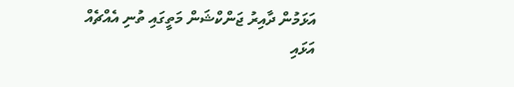އަޅަމުން ދާއިރު ޖަންކްޝަން މަތީގައި ތުނި އެއްޗެއް އަޅައި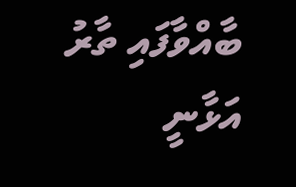ބާއްވާފައި ތާރު އަޅާނީ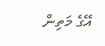އޭގެ މަތިން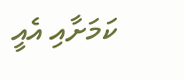ކަމަށާއި އެއީ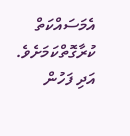އެމަސައްކަތް ކުރާގޮތްކަމަށެވެ.
އަދި ފަހުން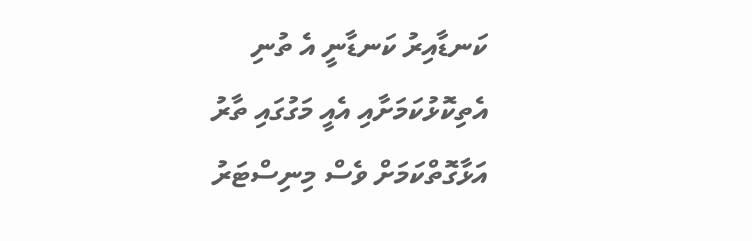ކަނޑާއިރު ކަނޑާނީ އެ ތުނި އެތިކޮޅުކަމަށާއި އެއީ މަގުގައި ތާރު އަޅާގޮތްކަމަށް ވެސް މިނިސްޓަރު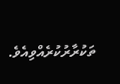ތަކުރާރުކުރެއްވިއެވެ.